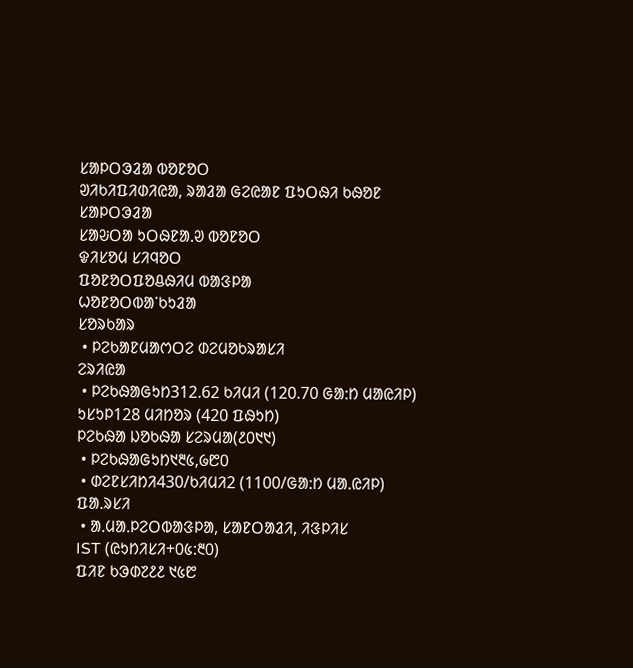ᱥᱟᱞᱛᱳᱲᱟ ᱵᱚᱱᱚᱛ
ᱣᱤᱠᱤᱯᱤᱰᱤᱭᱟ, ᱨᱟᱲᱟ ᱜᱮᱭᱟᱱ ᱯᱩᱛᱷᱤ ᱠᱷᱚᱱ
ᱥᱟᱞᱛᱳᱲᱟ
ᱥᱟᱶᱛᱟ ᱩᱛᱷᱱᱟᱹᱣ ᱵᱚᱱᱚᱛ
ᱫᱤᱥᱚᱢ ᱥᱤᱧᱚᱛ
ᱯᱚᱱᱚᱛᱯᱚᱪᱷᱤᱢ ᱵᱟᱝᱞᱟ
ᱦᱚᱱᱚᱛᱵᱟᱸᱠᱩᱲᱟ
ᱥᱚᱨᱠᱟᱨ
 • ᱞᱮᱠᱟᱱᱢᱟᱬᱛᱮ ᱰᱮᱢᱚᱠᱨᱟᱥᱤ
ᱮᱨᱤᱭᱟ
 • ᱞᱮᱠᱷᱟᱜᱩᱴ312.62 ᱠᱤᱢᱤ (120.70 ᱜᱟᱺᱴ ᱢᱟᱭᱤᱞ)
ᱩᱥᱩᱞ128 ᱢᱤᱴᱚᱨ (420 ᱯᱷᱩᱴ)
ᱞᱮᱠᱷᱟ ᱡᱚᱠᱷᱟ ᱥᱮᱨᱢᱟ(᱒᱐᱑᱑)
 • ᱞᱮᱠᱷᱟᱜᱩᱴ᱑᱓᱕,᱙᱘᱐
 • ᱰᱮᱱᱥᱤᱴᱤ430/ᱠᱤᱢᱤ2 (1100/ᱜᱟᱺᱴ ᱢᱟᱹᱭᱤᱞ)
ᱯᱟᱹᱨᱥᱤ
 • ᱟᱹᱢᱟᱹᱞᱮᱛᱵᱟᱝᱞᱟ, ᱥᱟᱱᱛᱟᱲᱤ, ᱤᱝᱞᱤᱥ
IST (ᱭᱩᱴᱤᱥᱤ+᱐᱕:᱓᱐)
ᱯᱤᱱ ᱠᱳᱰ᱗᱒᱒ ᱑᱕᱘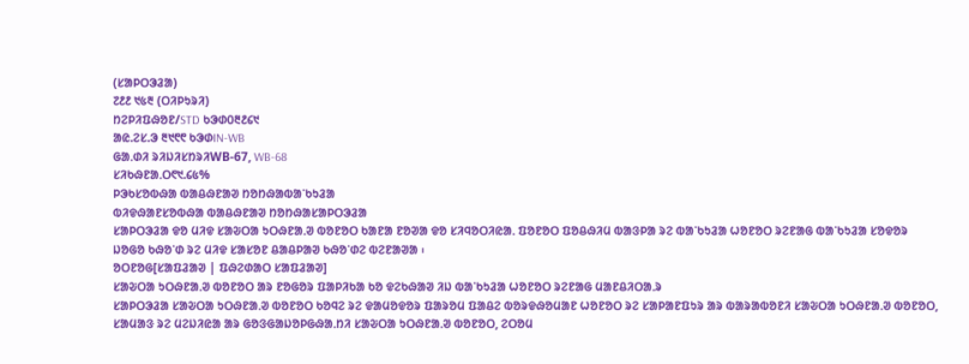(ᱥᱟᱞᱛᱳᱲᱟ)
᱗᱒᱒ ᱑᱕᱓ (ᱛᱤᱞᱩᱨᱤ)
ᱴᱮᱞᱤᱯᱷᱚᱱ/STD ᱠᱳᱰ᱐᱓᱒᱔᱑
ᱟᱭ.ᱮᱥ.ᱳ ᱓᱑᱖᱖ ᱠᱳᱰIN-WB
ᱜᱟᱹᱰᱤ ᱨᱤᱡᱤᱥᱴᱨᱤWB-67, WB-68
ᱥᱤᱠᱷᱱᱟᱹᱛ᱖᱑.᱔᱕%
ᱞᱳᱠᱥᱚᱵᱷᱟ ᱵᱟᱪᱷᱱᱟᱣ ᱴᱚᱴᱷᱟᱵᱟᱸᱠᱩᱲᱟ
ᱵᱤᱫᱷᱟᱱᱥᱚᱵᱷᱟ ᱵᱟᱪᱷᱱᱟᱣ ᱴᱚᱴᱷᱟᱥᱟᱞᱛᱳᱲᱟ
ᱥᱟᱞᱛᱳᱲᱟ ᱫᱚ ᱢᱤᱫ ᱥᱟᱶᱛᱟ ᱩᱛᱷᱱᱟᱹᱣ ᱵᱚᱱᱚᱛ ᱠᱟᱱᱟ ᱱᱚᱣᱟ ᱫᱚ ᱥᱤᱧᱚᱛᱤᱭᱟᱹ ᱯᱚᱱᱚᱛ ᱯᱚᱪᱷᱤᱢ ᱵᱟᱝᱞᱟ ᱨᱮ ᱵᱟᱸᱠᱩᱲᱟ ᱦᱚᱱᱚᱛ ᱨᱮᱱᱟᱜ ᱵᱟᱸᱠᱩᱲᱟ ᱥᱚᱫᱚᱨ ᱡᱚᱜᱚ ᱠᱷᱚᱸᱰ ᱨᱮ ᱢᱤᱫ ᱥᱟᱥᱚᱱ ᱪᱟᱪᱞᱟᱣ ᱠᱷᱚᱸᱰᱮ ᱵᱮᱱᱟᱣᱟ ᱾
ᱚᱛᱱᱚᱜ[ᱥᱟᱯᱲᱟᱣ | ᱯᱷᱮᱰᱟᱛ ᱥᱟᱯᱲᱟᱣ]
ᱥᱟᱶᱛᱟ ᱩᱛᱷᱱᱟᱹᱣ ᱵᱚᱱᱚᱛ ᱟᱨ ᱱᱚᱜᱚᱨ ᱯᱟᱞᱤᱠᱟ ᱠᱚ ᱫᱮᱠᱷᱟᱣ ᱤᱡ ᱵᱟᱸᱠᱩᱲᱟ ᱦᱚᱱᱚᱛ ᱨᱮᱱᱟᱜ ᱢᱟᱱᱪᱤᱛᱟᱹᱨ
ᱥᱟᱞᱛᱳᱲᱟ ᱥᱟᱶᱛᱟ ᱩᱛᱷᱱᱟᱹᱣ ᱵᱚᱱᱚᱛ ᱠᱚᱧᱮ ᱨᱮ ᱫᱟᱢᱚᱫᱚᱨ ᱯᱟᱨᱚᱢ ᱯᱟᱪᱮ ᱵᱚᱨᱫᱷᱚᱢᱟᱱ ᱦᱚᱱᱚᱛ ᱨᱮ ᱥᱟᱞᱟᱱᱯᱩᱨ ᱟᱨ ᱵᱟᱨᱟᱵᱚᱱᱤ ᱥᱟᱶᱛᱟ ᱩᱛᱷᱱᱟᱹᱣ ᱵᱚᱱᱚᱛ, ᱥᱟᱢᱟᱝ ᱨᱮ ᱢᱮᱡᱤᱭᱟ ᱟᱨ ᱜᱚᱝᱜᱟᱡᱚᱞᱜᱷᱟᱹᱴᱤ ᱥᱟᱶᱛᱟ ᱩᱛᱷᱱᱟᱹᱣ ᱵᱚᱱᱚᱛ, ᱮᱛᱚᱢ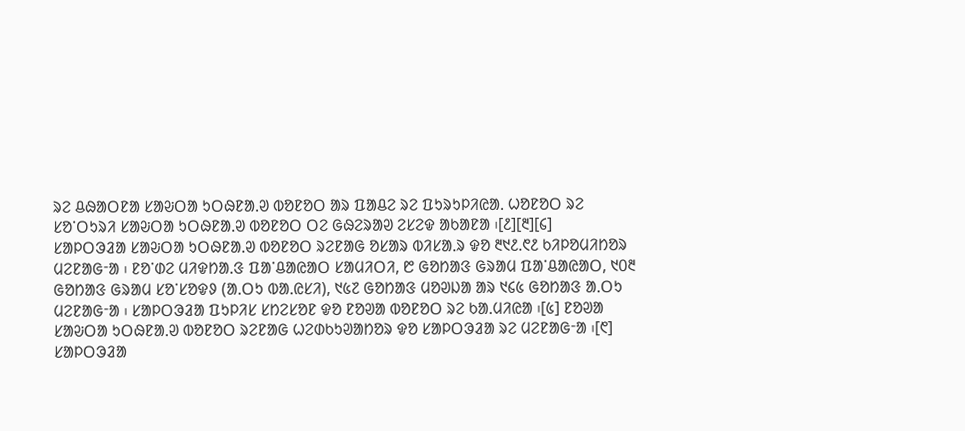ᱨᱮ ᱪᱷᱟᱛᱱᱟ ᱥᱟᱶᱛᱟ ᱩᱛᱷᱱᱟᱹᱣ ᱵᱚᱱᱚᱛ ᱟᱨ ᱯᱟᱪᱮ ᱨᱮ ᱯᱩᱨᱩᱞᱤᱭᱟᱹ ᱦᱚᱱᱚᱛ ᱨᱮ ᱥᱚᱸᱛᱩᱨᱤ ᱥᱟᱶᱛᱟ ᱩᱛᱷᱱᱟᱹᱣ ᱵᱚᱱᱚᱛ ᱛᱮ ᱜᱷᱮᱨᱟᱣ ᱮᱥᱮᱫ ᱟᱠᱟᱱᱟ ᱾[᱒][᱓][᱔]
ᱥᱟᱞᱛᱳᱲᱟ ᱥᱟᱶᱛᱟ ᱩᱛᱷᱱᱟᱹᱣ ᱵᱚᱱᱚᱛ ᱨᱮᱱᱟᱜ ᱚᱥᱟᱨ ᱵᱤᱥᱟᱹᱨ ᱫᱚ ᱓᱑᱒.᱖᱒ ᱠᱤᱞᱚᱢᱤᱴᱚᱨ ᱢᱮᱱᱟᱜᱼᱟ ᱾ ᱱᱚᱸᱰᱮ ᱢᱤᱫᱴᱟᱹᱝ ᱯᱟᱸᱪᱟᱭᱟᱛ ᱥᱟᱢᱤᱛᱤ, ᱘ ᱜᱚᱴᱟᱝ ᱜᱨᱟᱢ ᱯᱟᱸᱪᱟᱭᱟᱛ, ᱑᱐᱓ ᱜᱚᱴᱟᱝ ᱜᱨᱟᱢ ᱥᱚᱸᱥᱚᱫᱽ (ᱟᱹᱛᱩ ᱵᱟᱹᱭᱥᱤ), ᱑᱕᱗ ᱜᱚᱴᱟᱝ ᱢᱚᱣᱡᱟ ᱟᱨ ᱑᱔᱕ ᱜᱚᱴᱟᱝ ᱟᱹᱛᱩ ᱢᱮᱱᱟᱜᱼᱟ ᱾ ᱥᱟᱞᱛᱳᱲᱟ ᱯᱩᱞᱤᱥ ᱥᱴᱮᱥᱚᱱ ᱫᱚ ᱱᱚᱣᱟ ᱵᱚᱱᱚᱛ ᱨᱮ ᱠᱟᱹᱢᱤᱭᱟ ᱾[᱕] ᱱᱚᱣᱟ ᱥᱟᱶᱛᱟ ᱩᱛᱷᱱᱟᱹᱣ ᱵᱚᱱᱚᱛ ᱨᱮᱱᱟᱜ ᱦᱮᱰᱠᱩᱣᱟᱴᱚᱨ ᱫᱚ ᱥᱟᱞᱛᱳᱲᱟ ᱨᱮ ᱢᱮᱱᱟᱜᱼᱟ ᱾[᱖]
ᱥᱟᱞᱛᱳᱲᱟ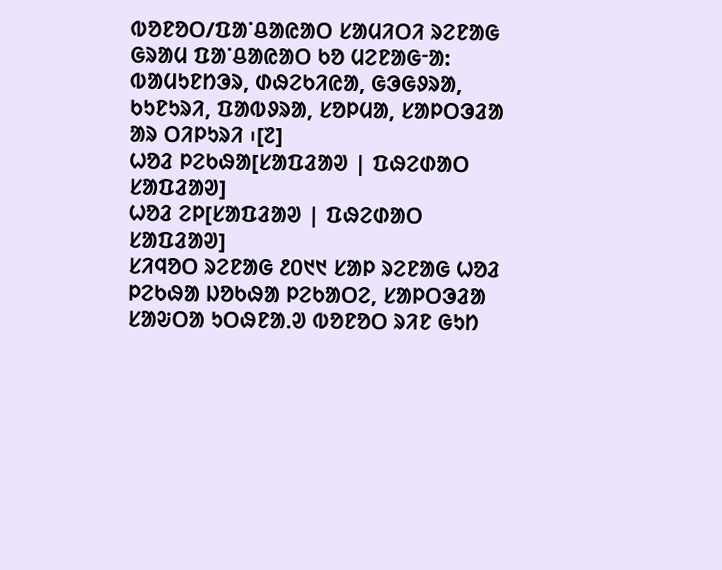ᱵᱚᱱᱚᱛ/ᱯᱟᱸᱪᱟᱭᱟᱛ ᱥᱟᱢᱤᱛᱤ ᱨᱮᱱᱟᱜ ᱜᱨᱟᱢ ᱯᱟᱸᱪᱟᱭᱟᱛ ᱠᱚ ᱢᱮᱱᱟᱜᱼᱟ: ᱵᱟᱢᱩᱱᱴᱳᱨ, ᱰᱷᱮᱠᱤᱭᱟ, ᱜᱳᱜᱽᱨᱟ, ᱠᱩᱱᱩᱨᱤ, ᱯᱟᱵᱽᱨᱟ, ᱥᱚᱞᱢᱟ, ᱥᱟᱞᱛᱳᱲᱟ ᱟᱨ ᱛᱤᱞᱩᱨᱤ ᱾[᱗]
ᱦᱚᱲ ᱞᱮᱠᱷᱟ[ᱥᱟᱯᱲᱟᱣ | ᱯᱷᱮᱰᱟᱛ ᱥᱟᱯᱲᱟᱣ]
ᱦᱚᱲ ᱮᱞ[ᱥᱟᱯᱲᱟᱣ | ᱯᱷᱮᱰᱟᱛ ᱥᱟᱯᱲᱟᱣ]
ᱥᱤᱧᱚᱛ ᱨᱮᱱᱟᱜ ᱒᱐᱑᱑ ᱥᱟᱞ ᱨᱮᱱᱟᱜ ᱦᱚᱲ ᱞᱮᱠᱷᱟ ᱡᱚᱠᱷᱟ ᱞᱮᱠᱟᱛᱮ, ᱥᱟᱞᱛᱳᱲᱟ ᱥᱟᱶᱛᱟ ᱩᱛᱷᱱᱟᱹᱣ ᱵᱚᱱᱚᱛ ᱨᱤᱱ ᱜᱩᱴ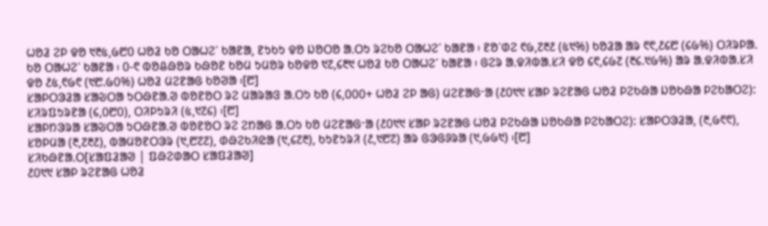ᱦᱚᱲ ᱮᱞ ᱫᱚ ᱑᱓᱕,᱙᱘᱐ ᱦᱚᱲ ᱠᱚ ᱛᱟᱦᱮᱸ ᱠᱟᱱᱟ, ᱱᱩᱠᱩ ᱫᱚ ᱡᱚᱛᱚ ᱟᱹᱛᱩ ᱨᱮᱠᱚ ᱛᱟᱦᱮᱸ ᱠᱟᱱᱟ ᱾ ᱱᱚᱸᱰᱮ ᱖᱙,᱗᱓᱒ (᱕᱑%) ᱠᱚᱲᱟ ᱟᱨ ᱖᱖,᱒᱔᱘ (᱔᱙%) ᱛᱤᱨᱞᱟᱹ ᱠᱚ ᱛᱟᱦᱮᱸ ᱠᱟᱱᱟ ᱾ ᱐-᱖ ᱵᱚᱪᱷᱚᱨ ᱠᱷᱚᱱ ᱠᱚᱢ ᱩᱢᱚᱨ ᱠᱚᱫᱚ ᱑᱗,᱔᱓᱑ ᱦᱚᱲ ᱠᱚ ᱛᱟᱦᱮᱸ ᱠᱟᱱᱟ ᱾ ᱜᱮᱨ ᱟᱹᱫᱤᱵᱟᱹᱥᱤ ᱫᱚ ᱔᱖,᱔᱙᱗ (᱓᱔.᱑᱙%) ᱟᱨ ᱟᱹᱫᱤᱵᱟᱹᱥᱤ ᱫᱚ ᱒᱕,᱖᱙᱖ (᱑᱘.᱙᱐%) ᱦᱚᱲ ᱢᱮᱱᱟᱜ ᱠᱚᱣᱟ ᱾[᱘]
ᱥᱟᱞᱛᱳᱲᱟ ᱥᱟᱶᱛᱟ ᱩᱛᱷᱱᱟᱹᱣ ᱵᱚᱱᱚᱛ ᱨᱮ ᱢᱟᱨᱟᱝ ᱟᱹᱛᱩ ᱠᱚ (᱔,᱐᱐᱐+ ᱦᱚᱲ ᱮᱞ ᱟᱜ) ᱢᱮᱱᱟᱜᱼᱟ (᱒᱐᱑᱑ ᱥᱟᱞ ᱨᱮᱱᱟᱜ ᱦᱚᱲ ᱞᱮᱠᱷᱟ ᱡᱚᱠᱷᱟ ᱞᱮᱠᱟᱛᱮ): ᱥᱤᱨᱯᱩᱨᱱᱟ (᱔,᱐᱘᱐), ᱛᱤᱞᱩᱨᱤ (᱕,᱑᱗᱔) ᱾[᱘]
ᱥᱟᱞᱴᱳᱨᱟ ᱥᱟᱶᱛᱟ ᱩᱛᱷᱱᱟᱹᱣ ᱵᱚᱱᱚᱛ ᱨᱮ ᱮᱴᱟᱜ ᱟᱹᱛᱩ ᱠᱚ ᱢᱮᱱᱟᱜᱼᱟ (᱒᱐᱑᱑ ᱥᱟᱞ ᱨᱮᱱᱟᱜ ᱦᱚᱲ ᱞᱮᱠᱷᱟ ᱡᱚᱠᱷᱟ ᱞᱮᱠᱟᱛᱮ): ᱥᱟᱞᱛᱳᱲᱟ, (᱓,᱙᱖᱖), ᱥᱚᱞᱢᱟ (᱓,᱗᱓᱒), ᱵᱟᱢᱚᱱᱛᱳᱨ (᱑,᱘᱗᱗), ᱰᱷᱮᱠᱤᱭᱟ (᱑,᱔᱗᱓), ᱠᱩᱱᱩᱨᱤ (᱒,᱑᱘᱗) ᱟᱨ ᱜᱳᱜᱽᱨᱟ (᱑,᱙᱙᱑) ᱾[᱘]
ᱥᱤᱠᱷᱱᱟᱹᱛ[ᱥᱟᱯᱲᱟᱣ | ᱯᱷᱮᱰᱟᱛ ᱥᱟᱯᱲᱟᱣ]
᱒᱐᱑᱑ ᱥᱟᱞ ᱨᱮᱱᱟᱜ ᱦᱚᱲ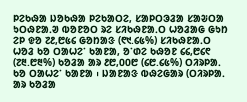ᱞᱮᱠᱷᱟ ᱡᱚᱠᱷᱟ ᱞᱮᱠᱟᱛᱮ, ᱥᱟᱞᱛᱳᱲᱟ ᱥᱟᱶᱛᱟ ᱩᱛᱷᱱᱟᱹᱣ ᱵᱚᱱᱚᱛ ᱨᱮ ᱥᱤᱠᱷᱱᱟᱹᱛ ᱦᱚᱲᱟᱜ ᱜᱩᱴ ᱮᱞ ᱫᱚ ᱗᱒,᱘᱕᱔ ᱜᱚᱴᱟᱝ (᱖᱑.᱔᱕%) ᱥᱤᱠᱷᱱᱟᱹᱛ ᱦᱚᱲ ᱠᱚ ᱛᱟᱦᱮᱸ ᱠᱟᱱᱟ, ᱚᱸᱰᱮ ᱠᱷᱚᱱ ᱔᱔,᱘᱔᱖ (᱗᱓.᱘᱓%) ᱠᱚᱲᱟ ᱟᱨ ᱒᱘,᱐᱐᱘ (᱔᱘.᱔᱕%) ᱛᱤᱨᱞᱟᱹ ᱠᱚ ᱛᱟᱦᱮᱸ ᱠᱟᱱᱟ ᱾ ᱡᱟᱱᱟᱝ ᱵᱷᱮᱜᱟᱨ (ᱛᱤᱨᱞᱟᱹ ᱟᱨ ᱠᱚᱲᱟ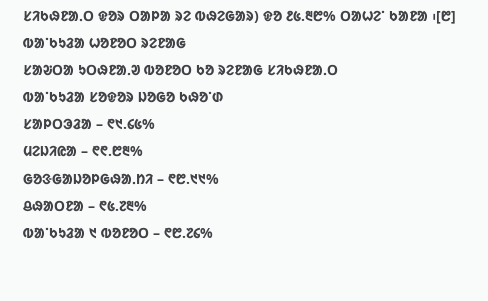ᱥᱤᱠᱷᱱᱟᱹᱛ ᱫᱚᱨ ᱛᱟᱞᱟ ᱨᱮ ᱵᱷᱮᱜᱟᱨ) ᱫᱚ ᱒᱕.᱓᱘% ᱛᱟᱦᱮᱸ ᱠᱟᱱᱟ ᱾[᱘]
ᱵᱟᱸᱠᱩᱲᱟ ᱦᱚᱱᱚᱛ ᱨᱮᱱᱟᱜ
ᱥᱟᱶᱛᱟ ᱩᱛᱷᱱᱟᱹᱣ ᱵᱚᱱᱚᱛ ᱠᱚ ᱨᱮᱱᱟᱜ ᱥᱤᱠᱷᱱᱟᱹᱛ
ᱵᱟᱸᱠᱩᱲᱟ ᱥᱚᱫᱚᱨ ᱡᱚᱜᱚ ᱠᱷᱚᱸᱰ
ᱥᱟᱞᱛᱳᱲᱟ – ᱖᱑.᱔᱕%
ᱢᱮᱡᱤᱭᱟ – ᱖᱖.᱘᱓%
ᱜᱚᱝᱜᱟᱡᱚᱞᱜᱷᱟᱹᱴᱤ – ᱖᱘.᱑᱑%
ᱪᱷᱟᱛᱱᱟ – ᱖᱕.᱗᱓%
ᱵᱟᱸᱠᱩᱲᱟ ᱑ ᱵᱚᱱᱚᱛ – ᱖᱘.᱗᱔%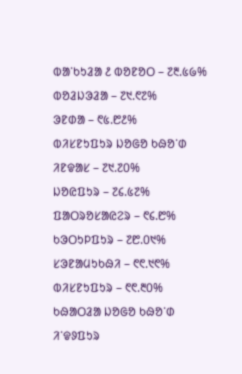ᱵᱟᱸᱠᱩᱲᱟ ᱒ ᱵᱚᱱᱚᱛ – ᱗᱓.᱕᱙%
ᱵᱚᱲᱡᱳᱲᱟ – ᱗᱑.᱖᱗%
ᱳᱱᱰᱟ – ᱖᱕.᱘᱒%
ᱵᱤᱥᱱᱩᱯᱩᱨ ᱡᱚᱜᱚ ᱠᱷᱚᱸᱰ
ᱤᱱᱫᱟᱥ – ᱗᱑.᱗᱐%
ᱡᱚᱭᱯᱩᱨ – ᱗᱔.᱕᱗%
ᱯᱟᱛᱨᱚᱥᱟᱭᱮᱨ – ᱖᱔.᱘%
ᱠᱳᱛᱩᱞᱯᱩᱨ – ᱗᱘.᱐᱑%
ᱥᱳᱱᱟᱢᱩᱠᱷᱤ – ᱖᱖.᱑᱖%
ᱵᱤᱥᱱᱩᱯᱩᱨ – ᱖᱖.᱓᱐%
ᱠᱷᱟᱛᱲᱟ ᱡᱚᱜᱚ ᱠᱷᱚᱸᱰ
ᱤᱸᱫᱽᱯᱩᱨ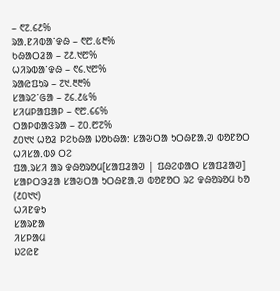– ᱖᱗.᱔᱒%
ᱨᱟᱹᱱᱤᱵᱟᱸᱫᱷ – ᱖᱘.᱕᱓%
ᱠᱷᱟᱛᱲᱟ – ᱗᱒.᱑᱘%
ᱦᱤᱨᱵᱟᱸᱫᱷ – ᱖᱔.᱑᱘%
ᱨᱟᱭᱯᱩᱨ – ᱗᱑.᱓᱓%
ᱥᱟᱨᱮᱸᱜᱟ – ᱗᱔.᱒᱕%
ᱥᱤᱢᱞᱟᱯᱟᱞ – ᱖᱘.᱔᱔%
ᱛᱟᱞᱰᱟᱝᱨᱟ – ᱗᱐.᱘᱗%
᱒᱐᱑᱑ ᱦᱚᱲ ᱞᱮᱠᱷᱟ ᱡᱚᱠᱷᱟ: ᱥᱟᱶᱛᱟ ᱩᱛᱷᱱᱟᱹᱣ ᱵᱚᱱᱚᱛ ᱦᱤᱥᱟᱹᱵᱽ ᱛᱮ
ᱯᱟᱹᱨᱥᱤ ᱟᱨ ᱫᱷᱚᱨᱚᱢ[ᱥᱟᱯᱲᱟᱣ | ᱯᱷᱮᱰᱟᱛ ᱥᱟᱯᱲᱟᱣ]
ᱥᱟᱞᱛᱳᱲᱟ ᱥᱟᱶᱛᱟ ᱩᱛᱷᱱᱟᱹᱣ ᱵᱚᱱᱚᱛ ᱨᱮ ᱫᱷᱚᱨᱚᱢ ᱠᱚ (᱒᱐᱑᱑)
ᱦᱤᱱᱫᱩ
ᱥᱟᱨᱱᱟ
ᱤᱥᱞᱟᱢ
ᱡᱮᱭᱱ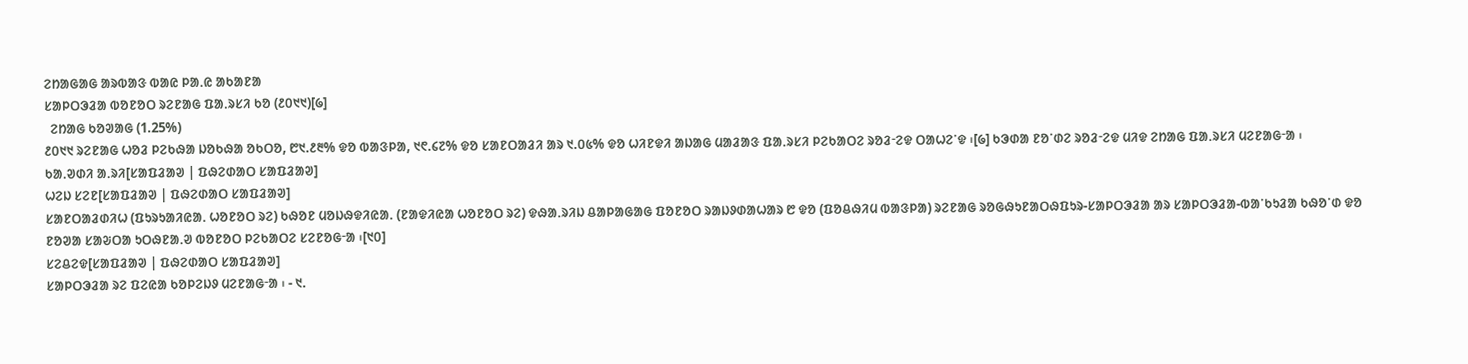ᱮᱴᱟᱜᱟᱜ ᱟᱨᱵᱟᱝ ᱵᱟᱭ ᱞᱟᱹᱭ ᱟᱠᱟᱱᱟ
ᱥᱟᱞᱛᱳᱲᱟ ᱵᱚᱱᱚᱛ ᱨᱮᱱᱟᱜ ᱯᱟᱹᱨᱥᱤ ᱠᱚ (᱒᱐᱑᱑)[᱙]
  ᱮᱴᱟᱜ ᱠᱚᱣᱟᱜ (1.25%)
᱒᱐᱑᱑ ᱨᱮᱱᱟᱜ ᱦᱚᱲ ᱞᱮᱠᱷᱟ ᱡᱚᱠᱷᱟ ᱚᱠᱛᱚ, ᱘᱑.᱒᱓% ᱫᱚ ᱵᱟᱝᱞᱟ, ᱑᱖.᱔᱗% ᱫᱚ ᱥᱟᱱᱛᱟᱲᱤ ᱟᱨ ᱑.᱐᱕% ᱫᱚ ᱦᱤᱱᱫᱤ ᱟᱡᱟᱜ ᱢᱟᱲᱟᱝ ᱯᱟᱹᱨᱥᱤ ᱞᱮᱠᱟᱛᱮ ᱨᱚᱲᱼᱮᱫ ᱛᱟᱦᱮᱸᱫ ᱾[᱙] ᱠᱳᱰᱟ ᱱᱚᱸᱰᱮ ᱨᱚᱲᱼᱮᱫ ᱢᱤᱫ ᱮᱴᱟᱜ ᱯᱟᱹᱨᱥᱤ ᱢᱮᱱᱟᱜᱼᱟ ᱾
ᱠᱟᱹᱣᱰᱤ ᱟᱹᱨᱤ[ᱥᱟᱯᱲᱟᱣ | ᱯᱷᱮᱰᱟᱛ ᱥᱟᱯᱲᱟᱣ]
ᱦᱮᱡ ᱥᱮᱱ[ᱥᱟᱯᱲᱟᱣ | ᱯᱷᱮᱰᱟᱛ ᱥᱟᱯᱲᱟᱣ]
ᱥᱟᱱᱛᱟᱲᱰᱤᱦ (ᱯᱩᱨᱩᱟᱤᱭᱟᱹ ᱦᱚᱱᱚᱛ ᱨᱮ) ᱠᱷᱚᱱ ᱢᱚᱡᱷᱫᱤᱭᱟᱹ (ᱱᱟᱫᱤᱭᱟ ᱦᱚᱱᱚᱛ ᱨᱮ) ᱫᱷᱟᱹᱨᱤᱡ ᱪᱟᱞᱟᱜᱟᱜ ᱯᱚᱱᱚᱛ ᱨᱟᱡᱽᱰᱟᱦᱟᱨ ᱘ ᱫᱚ (ᱯᱚᱪᱷᱤᱢ ᱵᱟᱝᱞᱟ) ᱨᱮᱱᱟᱜ ᱨᱚᱜᱷᱩᱱᱟᱛᱷᱯᱩᱨ-ᱥᱟᱞᱛᱳᱲᱟ ᱟᱨ ᱥᱟᱞᱛᱳᱲᱟ-ᱵᱟᱸᱠᱩᱲᱟ ᱠᱷᱚᱸᱰ ᱫᱚ ᱱᱚᱣᱟ ᱥᱟᱶᱛᱟ ᱩᱛᱷᱱᱟᱹᱣ ᱵᱚᱱᱚᱛ ᱞᱮᱠᱟᱛᱮ ᱥᱮᱱᱚᱜᱼᱟ ᱾[᱑᱐]
ᱥᱮᱪᱮᱫ[ᱥᱟᱯᱲᱟᱣ | ᱯᱷᱮᱰᱟᱛ ᱥᱟᱯᱲᱟᱣ]
ᱥᱟᱞᱛᱳᱲᱟ ᱨᱮ ᱯᱮᱭᱟ ᱠᱚᱞᱮᱡᱽ ᱢᱮᱱᱟᱜᱼᱟ ᱾ - ᱑.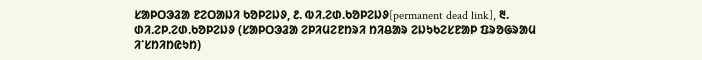ᱥᱟᱞᱛᱳᱲᱟ ᱱᱮᱛᱟᱡᱤ ᱠᱚᱞᱮᱡᱽ, ᱒. ᱵᱤ.ᱮᱰ.ᱠᱚᱞᱮᱡᱽ[permanent dead link], ᱓. ᱰᱤ.ᱮᱞ.ᱮᱰ.ᱠᱚᱞᱮᱡᱽ (ᱥᱟᱞᱛᱳᱲᱟ ᱮᱞᱤᱢᱮᱱᱴᱨᱤ ᱴᱤᱪᱟᱨ ᱮᱡᱩᱠᱮᱥᱱᱟᱞ ᱯᱨᱚᱜᱨᱟᱢ ᱤᱸᱥᱴᱤᱴᱭᱩᱴ)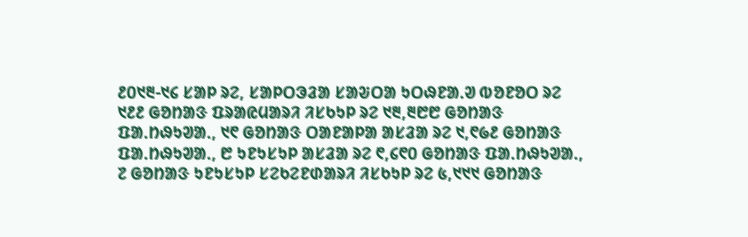᱒᱐᱑᱓-᱑᱔ ᱥᱟᱞ ᱨᱮ, ᱥᱟᱞᱛᱳᱲᱟ ᱥᱟᱶᱛᱟ ᱩᱛᱷᱱᱟᱹᱣ ᱵᱚᱱᱚᱛ ᱨᱮ ᱑᱒᱒ ᱜᱚᱴᱟᱝ ᱯᱨᱟᱭᱢᱟᱨᱤ ᱤᱥᱠᱩᱞ ᱨᱮ ᱑᱓,᱓᱘᱘ ᱜᱚᱴᱟᱝ ᱯᱟᱹᱴᱷᱩᱣᱟᱹ, ᱑᱖ ᱜᱚᱴᱟᱝ ᱛᱟᱱᱟᱞᱟ ᱟᱥᱲᱟ ᱨᱮ ᱑,᱖᱙᱒ ᱜᱚᱴᱟᱝ ᱯᱟᱹᱴᱷᱩᱣᱟᱹ, ᱘ ᱩᱱᱩᱥᱩᱞ ᱟᱥᱲᱟ ᱨᱮ ᱖,᱔᱖᱐ ᱜᱚᱴᱟᱝ ᱯᱟᱹᱴᱷᱩᱣᱟᱹ, ᱗ ᱜᱚᱴᱟᱝ ᱩᱱᱩᱥᱩᱞ ᱥᱮᱠᱮᱱᱰᱟᱨᱤ ᱤᱥᱠᱩᱞ ᱨᱮ ᱕,᱑᱑᱑ ᱜᱚᱴᱟᱝ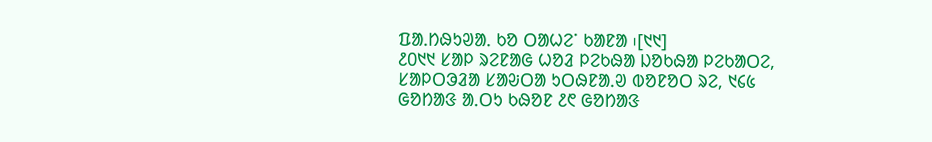ᱯᱟᱹᱴᱷᱩᱣᱟᱹ ᱠᱚ ᱛᱟᱦᱮᱸ ᱠᱟᱱᱟ ᱾[᱑᱑]
᱒᱐᱑᱑ ᱥᱟᱞ ᱨᱮᱱᱟᱜ ᱦᱚᱲ ᱞᱮᱠᱷᱟ ᱡᱚᱠᱷᱟ ᱞᱮᱠᱟᱛᱮ, ᱥᱟᱞᱛᱳᱲᱟ ᱥᱟᱶᱛᱟ ᱩᱛᱷᱱᱟᱹᱣ ᱵᱚᱱᱚᱛ ᱨᱮ, ᱑᱔᱕ ᱜᱚᱴᱟᱝ ᱟᱹᱛᱩ ᱠᱷᱚᱱ ᱒᱖ ᱜᱚᱴᱟᱝ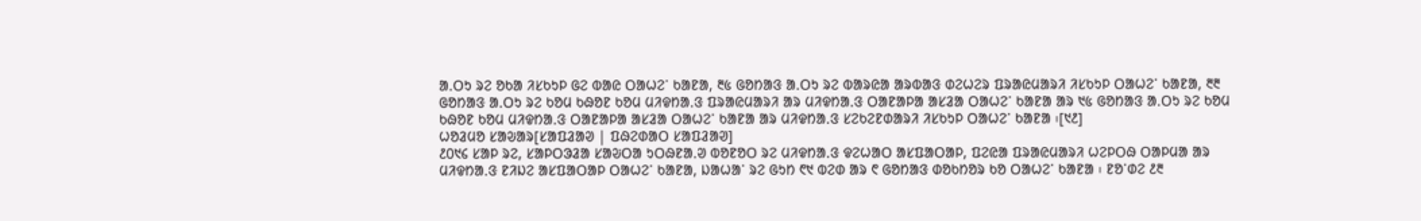ᱟᱹᱛᱩ ᱨᱮ ᱚᱠᱟ ᱤᱥᱠᱩᱞ ᱜᱮ ᱵᱟᱭ ᱛᱟᱦᱮᱸ ᱠᱟᱱᱟ, ᱓᱕ ᱜᱚᱴᱟᱝ ᱟᱹᱛᱩ ᱨᱮ ᱵᱟᱨᱭᱟ ᱟᱨᱵᱟᱝ ᱰᱮᱦᱮᱨ ᱯᱨᱟᱭᱢᱟᱨᱤ ᱤᱥᱠᱩᱞ ᱛᱟᱦᱮᱸ ᱠᱟᱱᱟ, ᱓᱓ ᱜᱚᱴᱟᱝ ᱟᱹᱛᱩ ᱨᱮ ᱠᱚᱢ ᱠᱷᱚᱱ ᱠᱚᱢ ᱢᱤᱫᱴᱟᱹᱝ ᱯᱨᱟᱭᱢᱟᱨᱤ ᱟᱨ ᱢᱤᱫᱴᱟᱹᱝ ᱛᱟᱱᱟᱞᱟ ᱟᱥᱲᱟ ᱛᱟᱦᱮᱸ ᱠᱟᱱᱟ ᱟᱨ ᱑᱕ ᱜᱚᱴᱟᱝ ᱟᱹᱛᱩ ᱨᱮ ᱠᱚᱢ ᱠᱷᱚᱱ ᱠᱚᱢ ᱢᱤᱫᱴᱟᱹᱝ ᱛᱟᱱᱟᱞᱟ ᱟᱥᱲᱟ ᱛᱟᱦᱮᱸ ᱠᱟᱱᱟ ᱟᱨ ᱢᱤᱫᱴᱟᱹᱝ ᱥᱮᱠᱮᱱᱰᱟᱨᱤ ᱤᱥᱠᱩᱞ ᱛᱟᱦᱮᱸ ᱠᱟᱱᱟ ᱾[᱑᱒]
ᱦᱚᱲᱢᱚ ᱥᱟᱶᱟᱨ[ᱥᱟᱯᱲᱟᱣ | ᱯᱷᱮᱰᱟᱛ ᱥᱟᱯᱲᱟᱣ]
᱒᱐᱑᱔ ᱥᱟᱞ ᱨᱮ, ᱥᱟᱞᱛᱳᱲᱟ ᱥᱟᱶᱛᱟ ᱩᱛᱷᱱᱟᱹᱣ ᱵᱚᱱᱚᱛ ᱨᱮ ᱢᱤᱫᱴᱟᱹᱝ ᱫᱮᱦᱟᱛ ᱟᱥᱯᱟᱛᱟᱞ, ᱯᱮᱭᱟ ᱯᱨᱟᱭᱢᱟᱨᱤ ᱦᱮᱞᱛᱷ ᱛᱟᱞᱢᱟ ᱟᱨ ᱢᱤᱫᱴᱟᱹᱝ ᱱᱤᱡᱮ ᱟᱥᱯᱟᱛᱟᱞ ᱛᱟᱦᱮᱸ ᱠᱟᱱᱟ, ᱡᱟᱦᱟᱸ ᱨᱮ ᱜᱩᱴ ᱖᱑ ᱵᱮᱰ ᱟᱨ ᱖ ᱜᱚᱴᱟᱝ ᱰᱚᱠᱴᱚᱨ ᱠᱚ ᱛᱟᱦᱮᱸ ᱠᱟᱱᱟ ᱾ ᱱᱚᱸᱰᱮ ᱒᱓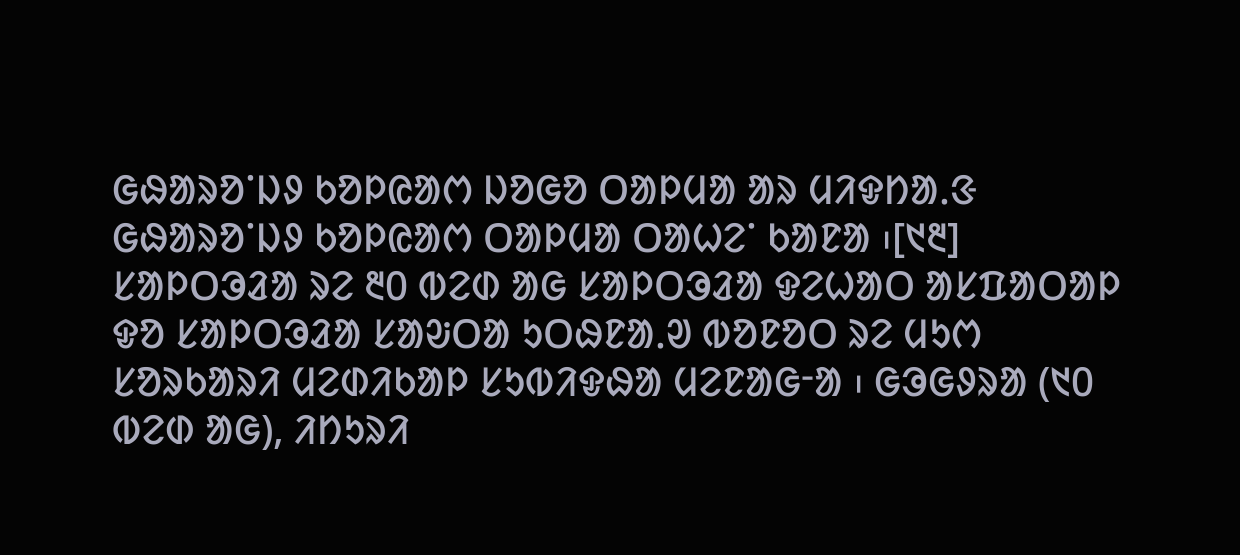ᱜᱷᱟᱨᱚᱸᱡᱽ ᱠᱚᱞᱭᱟᱬ ᱡᱚᱜᱚ ᱛᱟᱞᱢᱟ ᱟᱨ ᱢᱤᱫᱴᱟᱹᱝ ᱜᱷᱟᱨᱚᱸᱡᱽ ᱠᱚᱞᱭᱟᱬ ᱛᱟᱞᱢᱟ ᱛᱟᱦᱮᱸ ᱠᱟᱱᱟ ᱾[᱑᱓]
ᱥᱟᱞᱛᱳᱲᱟ ᱨᱮ ᱓᱐ ᱵᱮᱰ ᱟᱜ ᱥᱟᱞᱛᱳᱲᱟ ᱫᱮᱦᱟᱛ ᱟᱥᱯᱟᱛᱟᱞ ᱫᱚ ᱥᱟᱞᱛᱳᱲᱟ ᱥᱟᱶᱛᱟ ᱩᱛᱷᱱᱟᱹᱣ ᱵᱚᱱᱚᱛ ᱨᱮ ᱢᱩᱬ ᱥᱚᱨᱠᱟᱨᱤ ᱢᱮᱰᱤᱠᱟᱞ ᱥᱩᱵᱤᱫᱷᱟ ᱢᱮᱱᱟᱜᱼᱟ ᱾ ᱜᱳᱜᱽᱨᱟ (᱑᱐ ᱵᱮᱰ ᱟᱜ), ᱤᱴᱩᱨᱤ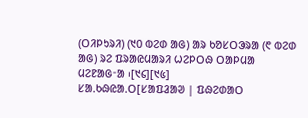(ᱛᱤᱞᱩᱨᱤ) (᱑᱐ ᱵᱮᱰ ᱟᱜ) ᱟᱨ ᱠᱚᱥᱛᱳᱨᱟ (᱖ ᱵᱮᱰ ᱟᱜ) ᱨᱮ ᱯᱨᱟᱭᱢᱟᱨᱤ ᱦᱮᱞᱛᱷ ᱛᱟᱞᱢᱟ ᱢᱮᱱᱟᱜᱼᱟ ᱾[᱑᱔][᱑᱕]
ᱥᱟᱹᱠᱷᱭᱟᱹᱛ[ᱥᱟᱯᱲᱟᱣ | ᱯᱷᱮᱰᱟᱛ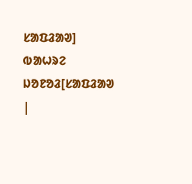ᱥᱟᱯᱲᱟᱣ]
ᱵᱟᱦᱨᱮ ᱡᱚᱱᱚᱲ[ᱥᱟᱯᱲᱟᱣ |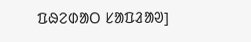ᱯᱷᱮᱰᱟᱛ ᱥᱟᱯᱲᱟᱣ]